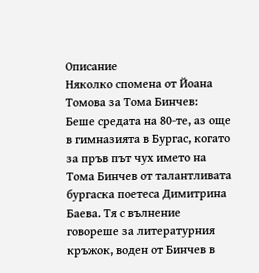Описание
Няколко спомена от Йоана Томова за Тома Бинчев:
Беше средата на 80-те, аз още в гимназията в Бургас, когато за пръв път чух името на Тома Бинчев от талантливата бургаска поетеса Димитрина Баева. Тя с вълнение говореше за литературния кръжок, воден от Бинчев в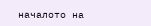началото на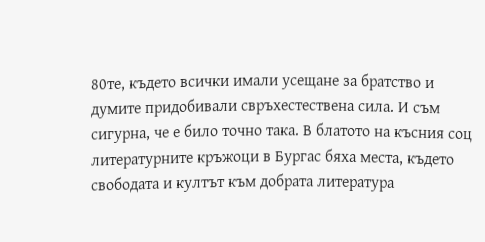80те, където всички имали усещане за братство и думите придобивали свръхестествена сила. И съм сигурна, че е било точно така. В блатото на късния соц литературните кръжоци в Бургас бяха места, където свободата и култът към добрата литература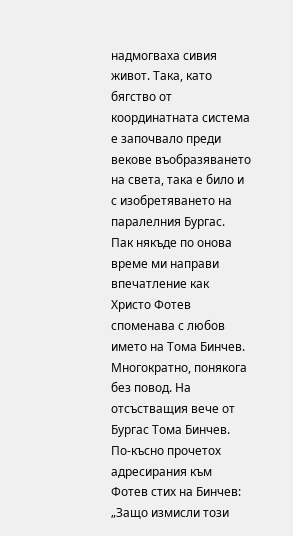надмогваха сивия живот. Така, като бягство от координатната система е започвало преди векове въобразяването на света, така е било и с изобретяването на паралелния Бургас.
Пак някъде по онова време ми направи впечатление как Христо Фотев споменава с любов името на Тома Бинчев. Многократно, понякога без повод. На отсъстващия вече от Бургас Тома Бинчев. По-късно прочетох адресирания към Фотев стих на Бинчев: „Защо измисли този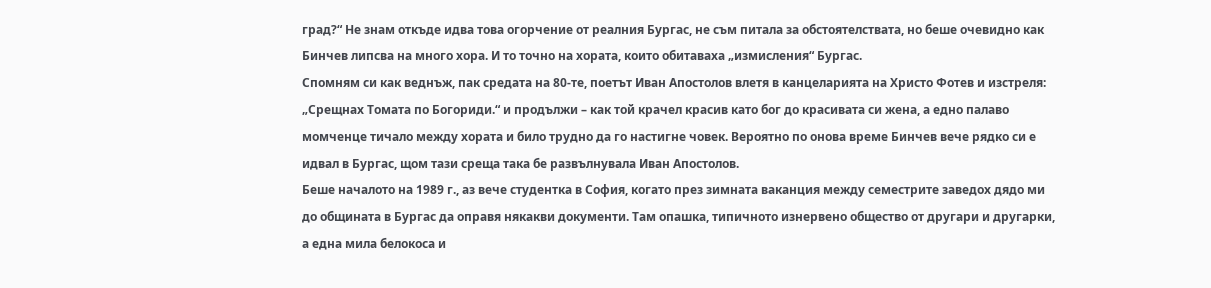град?“ Не знам откъде идва това огорчение от реалния Бургас, не съм питала за обстоятелствата, но беше очевидно как Бинчев липсва на много хора. И то точно на хората, които обитаваха „измисления“ Бургас.
Спомням си как веднъж, пак средата на 80-те, поетът Иван Апостолов влетя в канцеларията на Христо Фотев и изстреля: „Срещнах Томата по Богориди.“ и продължи – как той крачел красив като бог до красивата си жена, а едно палаво момченце тичало между хората и било трудно да го настигне човек. Вероятно по онова време Бинчев вече рядко си е идвал в Бургас, щом тази среща така бе развълнувала Иван Апостолов.
Беше началото на 1989 г., аз вече студентка в София, когато през зимната ваканция между семестрите заведох дядо ми до общината в Бургас да оправя някакви документи. Там опашка, типичното изнервено общество от другари и другарки, а една мила белокоса и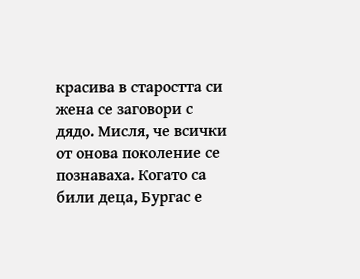красива в старостта си жена се заговори с дядо. Мисля, че всички от онова поколение се познаваха. Когато са били деца, Бургас е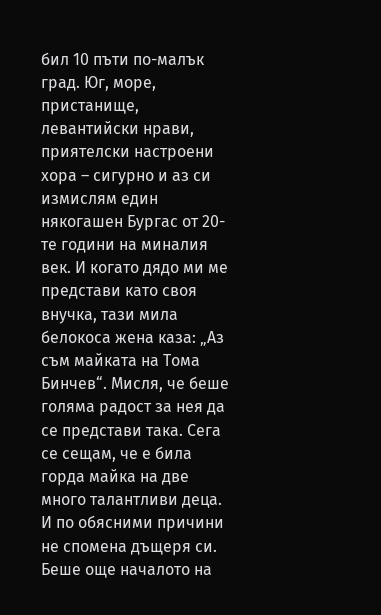бил 10 пъти по-малък град. Юг, море, пристанище, левантийски нрави, приятелски настроени хора – сигурно и аз си измислям един някогашен Бургас от 20-те години на миналия век. И когато дядо ми ме представи като своя внучка, тази мила белокоса жена каза: „Аз съм майката на Тома Бинчев“. Мисля, че беше голяма радост за нея да се представи така. Сега се сещам, че е била горда майка на две много талантливи деца. И по обясними причини не спомена дъщеря си. Беше още началото на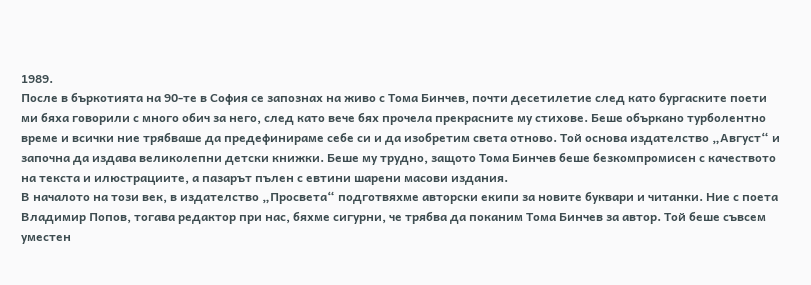1989.
После в бъркотията на 90-те в София се запознах на живо с Тома Бинчев, почти десетилетие след като бургаските поети ми бяха говорили с много обич за него, след като вече бях прочела прекрасните му стихове. Беше объркано турболентно време и всички ние трябваше да предефинираме себе си и да изобретим света отново. Той основа издателство „Август“ и започна да издава великолепни детски книжки. Беше му трудно, защото Тома Бинчев беше безкомпромисен с качеството на текста и илюстрациите, а пазарът пълен с евтини шарени масови издания.
В началото на този век, в издателство „Просвета“ подготвяхме авторски екипи за новите буквари и читанки. Ние с поета Владимир Попов, тогава редактор при нас, бяхме сигурни, че трябва да поканим Тома Бинчев за автор. Той беше съвсем уместен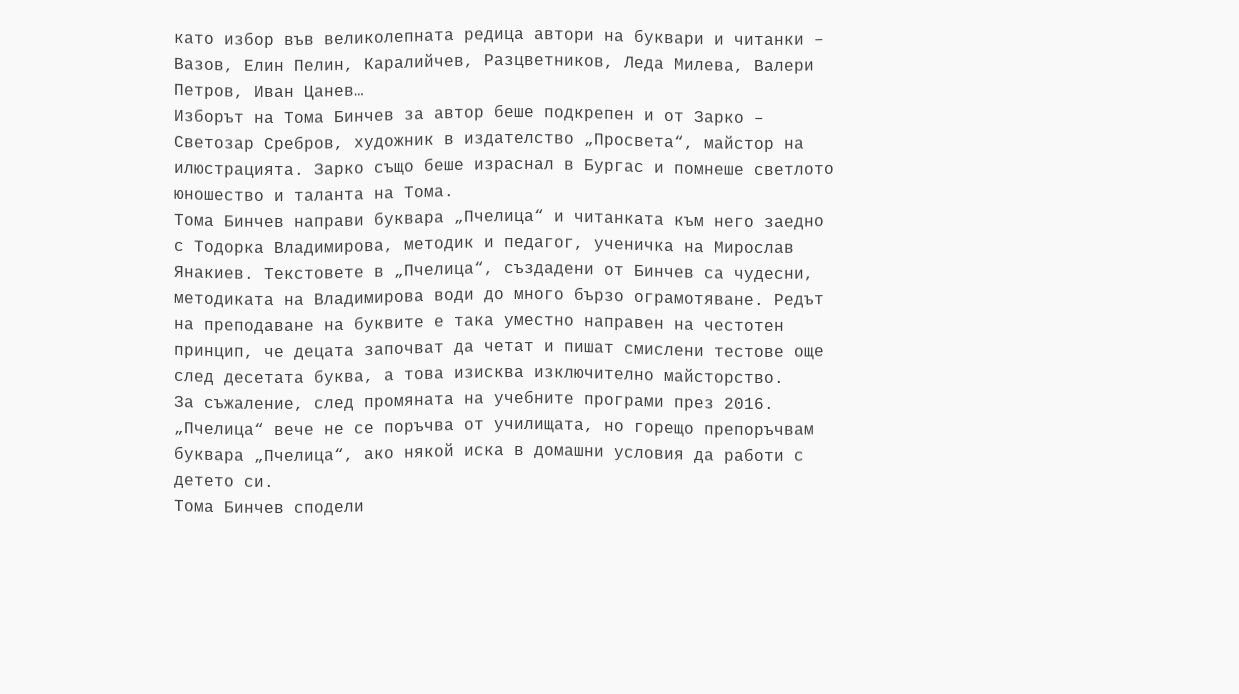като избор във великолепната редица автори на буквари и читанки – Вазов, Елин Пелин, Каралийчев, Разцветников, Леда Милева, Валери Петров, Иван Цанев…
Изборът на Тома Бинчев за автор беше подкрепен и от Зарко – Светозар Сребров, художник в издателство „Просвета“, майстор на илюстрацията. Зарко също беше израснал в Бургас и помнеше светлото юношество и таланта на Тома.
Тома Бинчев направи буквара „Пчелица“ и читанката към него заедно с Тодорка Владимирова, методик и педагог, ученичка на Мирослав Янакиев. Текстовете в „Пчелица“, създадени от Бинчев са чудесни, методиката на Владимирова води до много бързо ограмотяване. Редът на преподаване на буквите е така уместно направен на честотен принцип, че децата започват да четат и пишат смислени тестове още след десетата буква, а това изисква изключително майсторство.
За съжаление, след промяната на учебните програми през 2016. „Пчелица“ вече не се поръчва от училищата, но горещо препоръчвам буквара „Пчелица“, ако някой иска в домашни условия да работи с детето си.
Тома Бинчев сподели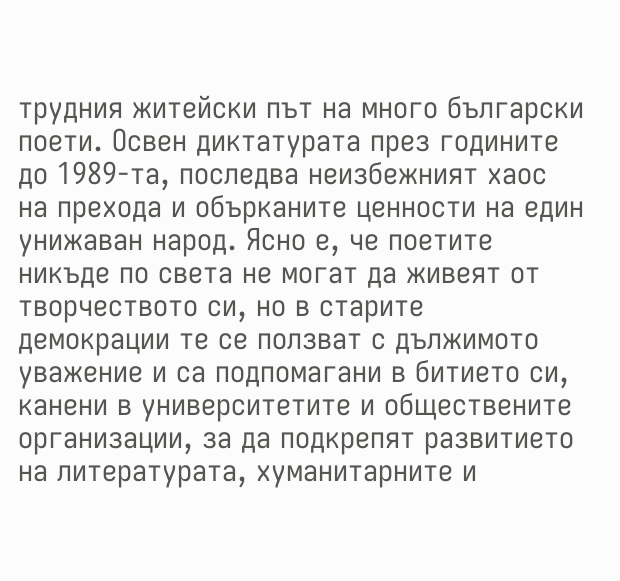трудния житейски път на много български поети. Освен диктатурата през годините до 1989-та, последва неизбежният хаос на прехода и обърканите ценности на един унижаван народ. Ясно е, че поетите никъде по света не могат да живеят от творчеството си, но в старите демокрации те се ползват с дължимото уважение и са подпомагани в битието си, канени в университетите и обществените организации, за да подкрепят развитието на литературата, хуманитарните и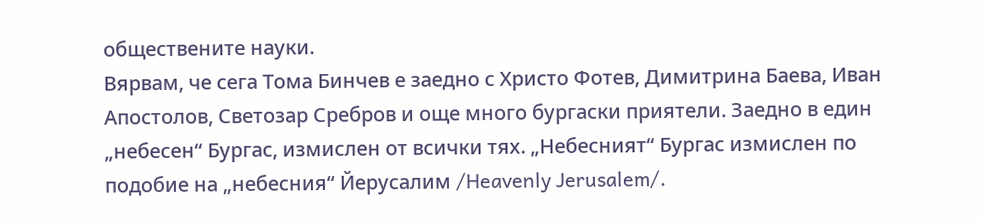обществените науки.
Вярвам, че сега Тома Бинчев е заедно с Христо Фотев, Димитрина Баева, Иван Апостолов, Светозар Сребров и още много бургаски приятели. Заедно в един „небесен“ Бургас, измислен от всички тях. „Небесният“ Бургас измислен по подобие на „небесния“ Йерусалим /Heavenly Jerusalem/.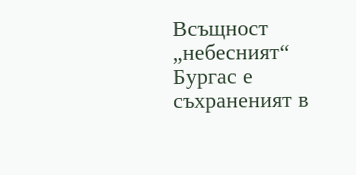Всъщност „небесният“ Бургас е съхраненият в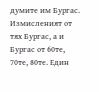думите им Бургас. Измисленият от тях Бургас, а и Бургас от 60те, 70те, 80те. Един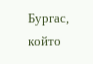Бургас, който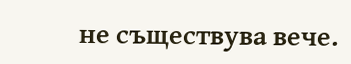не съществува вече.